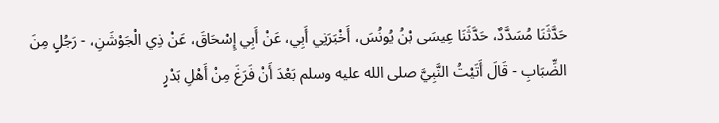حَدَّثَنَا مُسَدَّدٌ، حَدَّثَنَا عِيسَى بْنُ يُونُسَ، أَخْبَرَنِي أَبِي، عَنْ أَبِي إِسْحَاقَ، عَنْ ذِي الْجَوْشَنِ، - رَجُلٍ مِنَ الضِّبَابِ - قَالَ أَتَيْتُ النَّبِيَّ صلى الله عليه وسلم بَعْدَ أَنْ فَرَغَ مِنْ أَهْلِ بَدْرٍ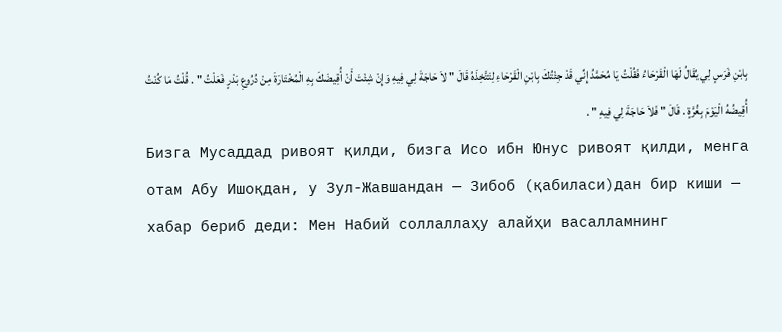بِابْنِ فَرَسٍ لِي يُقَالُ لَهَا الْقَرْحَاءُ فَقُلْتُ يَا مُحَمَّدُ إِنِّي قَدْ جِئْتُكَ بِابْنِ الْقَرْحَاءِ لِتَتَّخِذَهُ قَالَ " لاَ حَاجَةَ لِي فِيهِ وَإِنْ شِئْتَ أَنْ أُقِيضَكَ بِهِ الْمُخْتَارَةَ مِنْ دُرُوعِ بَدْرٍ فَعَلْتُ " . قُلْتُ مَا كُنْتُ أُقِيضُهُ الْيَوْمَ بِغُرَّةٍ . قَالَ " فَلاَ حَاجَةَ لِي فِيهِ " .
Бизга Мусаддад ривоят қилди, бизга Исо ибн Юнус ривоят қилди, менга отам Абу Ишоқдан, у Зул-Жавшандан — Зибоб (қабиласи)дан бир киши — хабар бериб деди: Мен Набий соллаллаҳу алайҳи васалламнинг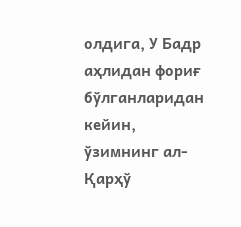олдига, У Бадр аҳлидан фориғ бўлганларидан кейин, ўзимнинг ал-Қарҳў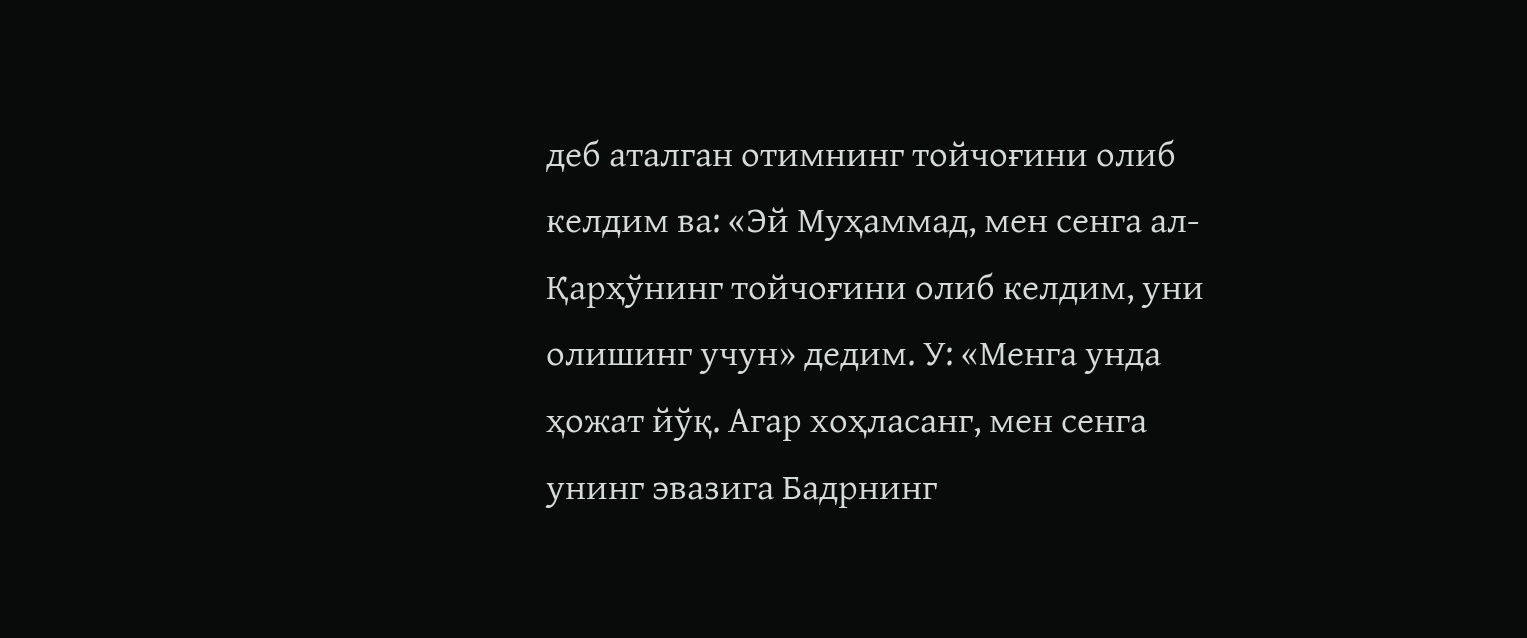деб аталган отимнинг тойчоғини олиб келдим ва: «Эй Муҳаммад, мен сенга ал-Қарҳўнинг тойчоғини олиб келдим, уни олишинг учун» дедим. У: «Менга унда ҳожат йўқ. Агар хоҳласанг, мен сенга унинг эвазига Бадрнинг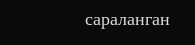сараланган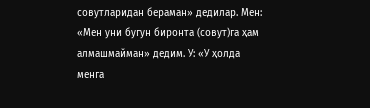совутларидан бераман» дедилар. Мен: «Мен уни бугун биронта (совут)га ҳам алмашмайман» дедим. У: «У ҳолда менга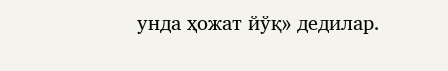унда ҳожат йўқ» дедилар.